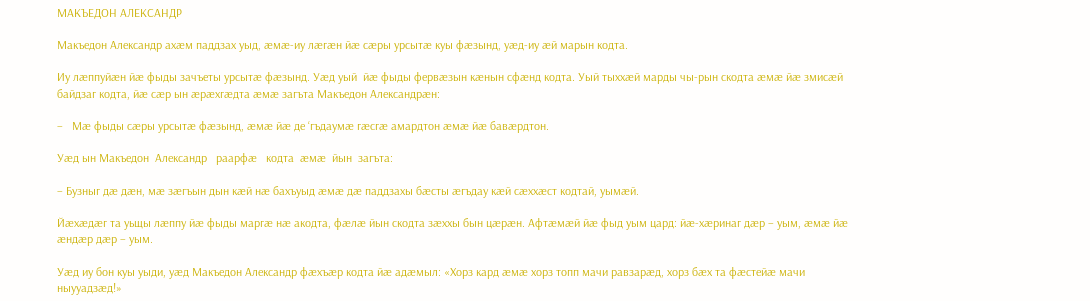МАКЪЕДОН АЛЕКСАНДР

Макъедон Александр ахæм паддзах уыд, æмæ-иу лæгæн йæ сæры урсытæ куы фæзынд, уæд-иу æй марын кодта.

Иу лæппуйæн йæ фыды зачъеты урсытæ фæзынд. Уæд уый  йæ фыды фервæзын кæнын сфæнд кодта. Уый тыххæй марды чы-рын скодта æмæ йæ змисæй байдзаг кодта, йæ сæр ын æрæхгæдта æмæ загъта Макъедон Александрæн:

–   Мæ фыды сæры урсытæ фæзынд, æмæ йæ де ‘гъдаумæ гæсгæ амардтон æмæ йæ бавæрдтон.

Уæд ын Макъедон  Александр   раарфæ   кодта  æмæ  йын  загъта:

– Бузныг дæ дæн, мæ зæгъын дын кæй нæ бахъуыд æмæ дæ паддзахы бæсты æгъдау кæй сæххæст кодтай, уымæй.

Йæхæдæг та уьщы лæппу йæ фыды маргæ нæ акодта, фæлæ йын скодта зæххы бын цæрæн. Афтæмæй йæ фыд уым цард: йæ-хæринаг дæр – уым, æмæ йæ æндæр дæр – уым.

Уæд иу бон куы уыди, уæд Макъедон Александр фæхъæр кодта йæ адæмыл: «Хорз кард æмæ хорз топп мачи равзарæд, хорз бæх та фæстейæ мачи ныууадзæд!»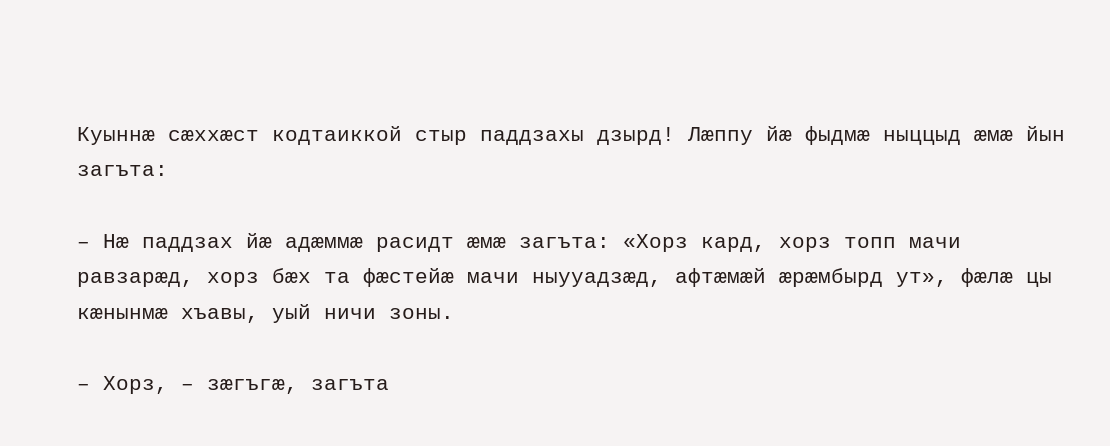Куыннæ сæххæст кодтаиккой стыр паддзахы дзырд! Лæппу йæ фыдмæ ныццыд æмæ йын загъта:

– Нæ паддзах йæ адæммæ расидт æмæ загъта: «Хорз кард, хорз топп мачи равзарæд, хорз бæх та фæстейæ мачи ныууадзæд, афтæмæй æрæмбырд ут», фæлæ цы кæнынмæ хъавы, уый ничи зоны.

– Хорз, – зæгъгæ, загъта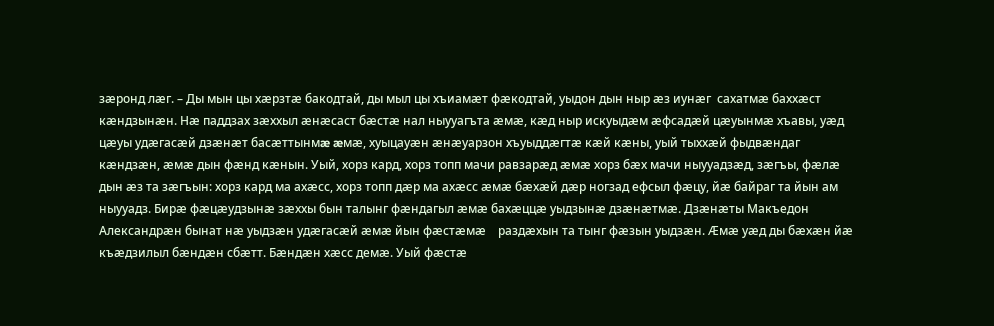зæронд лæг. – Ды мын цы хæрзтæ бакодтай, ды мыл цы хъиамæт фæкодтай, уыдон дын ныр æз иунæг  сахатмæ баххæст  кæндзынæн. Нæ паддзах зæххыл æнæсаст бæстæ нал ныууагъта æмæ, кæд ныр искуыдæм æфсадæй цæуынмæ хъавы, уæд цæуы удæгасæй дзæнæт басæттынмæ æмæ, хуыцауæн æнæуарзон хъуыддæгтæ кæй кæны, уый тыххæй фыдвæндаг кæндзæн, æмæ дын фæнд кæнын. Уый, хорз кард, хорз топп мачи равзарæд æмæ хорз бæх мачи ныууадзæд, зæгъы, фæлæ дын æз та зæгъын: хорз кард ма ахæсс, хорз топп дæр ма ахæсс æмæ бæхæй дæр ногзад ефсыл фæцу, йæ байраг та йын ам ныууадз. Бирæ фæцæудзынæ зæххы бын талынг фæндагыл æмæ бахæццæ уыдзынæ дзæнæтмæ. Дзæнæты Макъедон Александрæн бынат нæ уыдзæн удæгасæй æмæ йын фæстæмæ    раздæхын та тынг фæзын уыдзæн. Æмæ уæд ды бæхæн йæ къæдзилыл бæндæн сбæтт. Бæндæн хæсс демæ. Уый фæстæ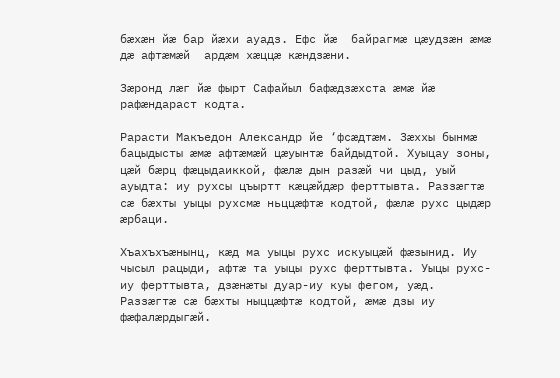бæхæн йæ бар йæхи ауадз. Ефс йæ  байрагмæ цæудзæн æмæ дæ афтæмæй  ардæм хæццæ кæндзæни.

Зæронд лæг йæ фырт Сафайыл бафæдзæхста æмæ йæ рафæндараст кодта.

Рарасти Макъедон Александр йе ‘фсæдтæм. Зæххы бынмæ бацыдысты æмæ афтæмæй цæуынтæ байдыдтой. Хуыцау зоны, цæй бæрц фæцыдаиккой, фæлæ дын разæй чи цыд, уый ауыдта: иу рухсы цъыртт кæцæйдæр ферттывта. Раззæгтæ сæ бæхты уыцы рухсмæ ньццæфтæ кодтой, фæлæ рухс цыдæр æрбаци.

Хъахъхъæнынц, кæд ма уыцы рухс искуыцæй фæзынид. Иу чысыл рацыди, афтæ та уыцы рухс ферттывта. Уыцы рухс-иу ферттывта, дзæнæты дуар-иу куы фегом, уæд. Раззæгтæ сæ бæхты ныццæфтæ кодтой, æмæ дзы иу фæфалæрдыгæй.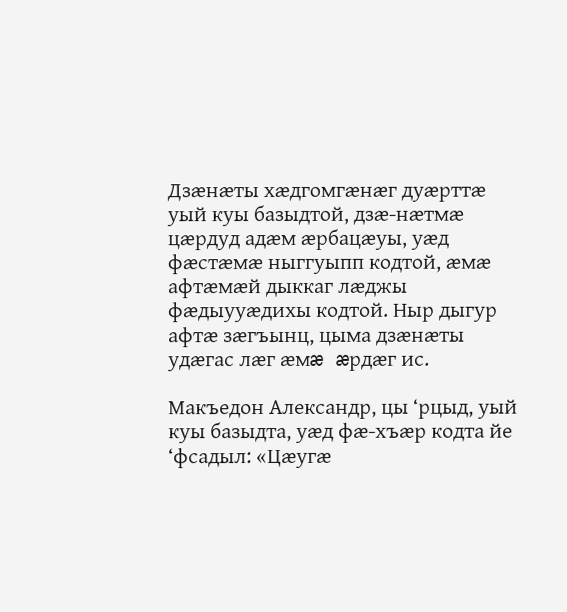Дзæнæты хæдгомгæнæг дуæрттæ уый куы базыдтой, дзæ-нæтмæ цæрдуд адæм æрбацæуы, уæд фæстæмæ ныггуыпп кодтой, æмæ афтæмæй дыккаг лæджы фæдыууæдихы кодтой. Ныр дыгур афтæ зæгъынц, цыма дзæнæты удæгас лæг æмæ æрдæг ис.

Макъедон Александр, цы ‘рцыд, уый куы базыдта, уæд фæ-хъæр кодта йе ‘фсадыл: «Цæугæ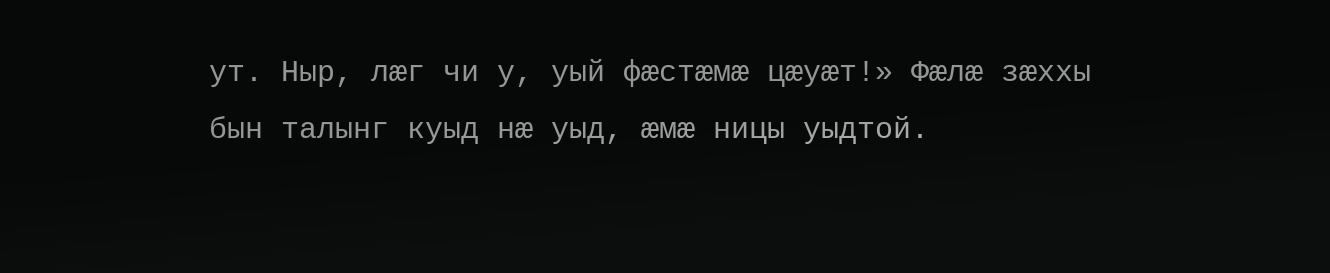ут. Ныр, лæг чи у, уый фæстæмæ цæуæт!» Фæлæ зæххы бын талынг куыд нæ уыд, æмæ ницы уыдтой.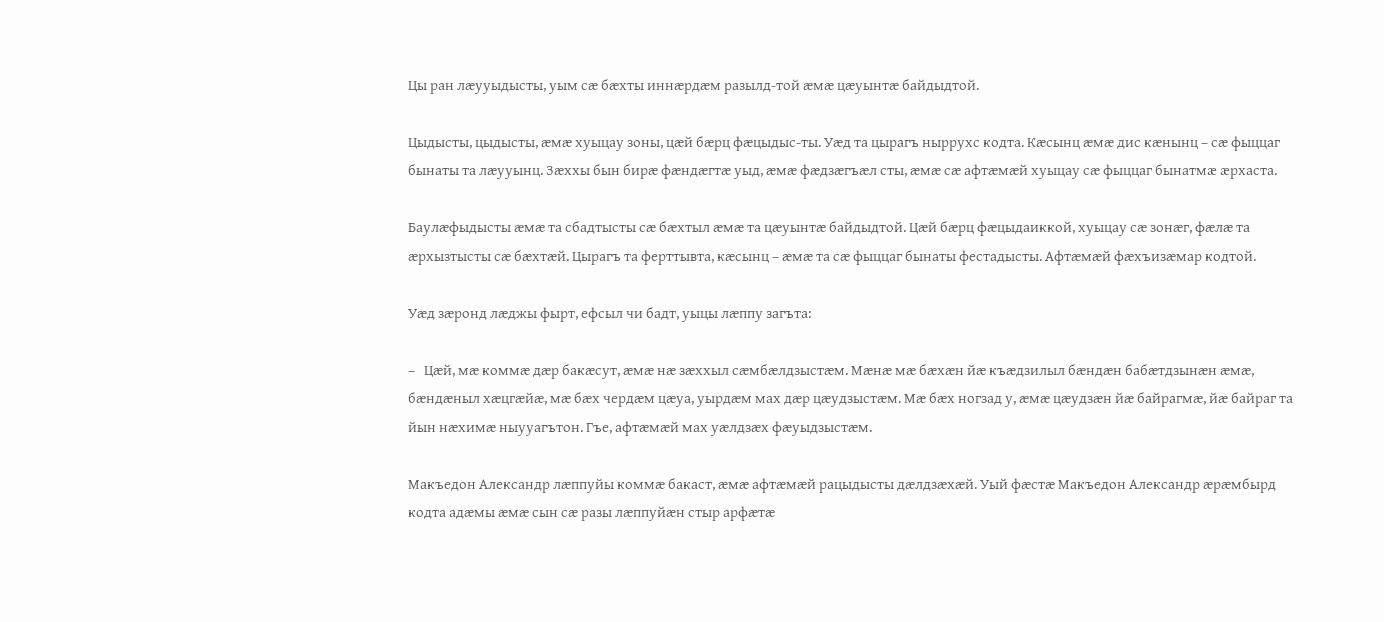Цы ран лæууыдысты, уым сæ бæхты иннæрдæм разылд-той æмæ цæуынтæ байдыдтой.

Цыдысты, цыдысты, æмæ хуыцау зоны, цæй бæрц фæцыдыс-ты. Уæд та цырагъ ныррухс кодта. Кæсынц æмæ дис кæнынц – сæ фыццаг бынаты та лæууынц. Зæххы бын бирæ фæндæгтæ уыд, æмæ фæдзæгъæл сты, æмæ сæ афтæмæй хуыцау сæ фыццаг бынатмæ æрхаста.

Баулæфыдысты æмæ та сбадтысты сæ бæхтыл æмæ та цæуынтæ байдыдтой. Цæй бæрц фæцыдаиккой, хуыцау сæ зонæг, фæлæ та æрхызтысты сæ бæхтæй. Цырагъ та ферттывта, кæсынц – æмæ та сæ фыццаг бынаты фестадысты. Афтæмæй фæхъизæмар кодтой.

Уæд зæронд лæджы фырт, ефсыл чи бадт, уыцы лæппу загъта:

–   Цæй, мæ коммæ дæр бакæсут, æмæ нæ зæххыл сæмбæлдзыстæм. Мæнæ мæ бæхæн йæ къæдзилыл бæндæн бабæтдзынæн æмæ, бæндæныл хæцгæйæ, мæ бæх чердæм цæуа, уырдæм мах дæр цæудзыстæм. Мæ бæх ногзад у, æмæ цæудзæн йæ байрагмæ, йæ байраг та йын нæхимæ ныууагътон. Гъе, афтæмæй мах уæлдзæх фæуыдзыстæм.

Макъедон Александр лæппуйы коммæ бакаст, æмæ афтæмæй рацыдысты дæлдзæхæй. Уый фæстæ Макъедон Александр æрæмбырд кодта адæмы æмæ сын сæ разы лæппуйæн стыр арфæтæ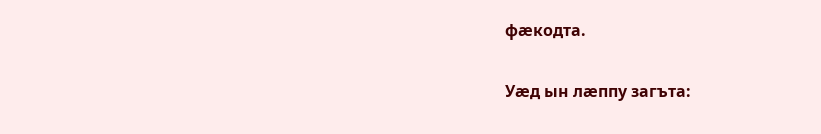фæкодта.

Уæд ын лæппу загъта: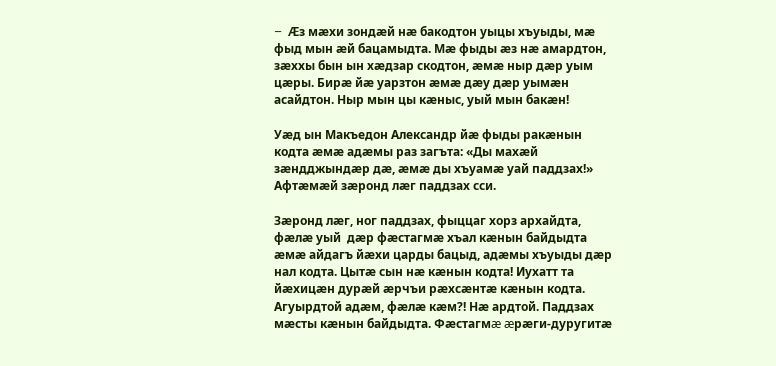–  Æз мæхи зондæй нæ бакодтон уыцы хъуыды, мæ фыд мын æй бацамыдта. Мæ фыды æз нæ амардтон, зæххы бын ын хæдзар скодтон, æмæ ныр дæр уым цæры. Бирæ йæ уарзтон æмæ дæу дæр уымæн асайдтон. Ныр мын цы кæныс, уый мын бакæн!

Уæд ын Макъедон Александр йæ фыды ракæнын кодта æмæ адæмы раз загъта: «Ды махæй зæндджындæр дæ, æмæ ды хъуамæ уай паддзах!» Афтæмæй зæронд лæг паддзах сси.

Зæронд лæг, ног паддзах, фыццаг хорз архайдта, фæлæ уый  дæр фæстагмæ хъал кæнын байдыдта æмæ айдагъ йæхи царды бацыд, адæмы хъуыды дæр нал кодта. Цытæ сын нæ кæнын кодта! Иухатт та йæхицæн дурæй æрчъи рæхсæнтæ кæнын кодта. Агуырдтой адæм, фæлæ кæм?! Нæ ардтой. Паддзах мæсты кæнын байдыдта. Фæстагмæ æрæги-дуругитæ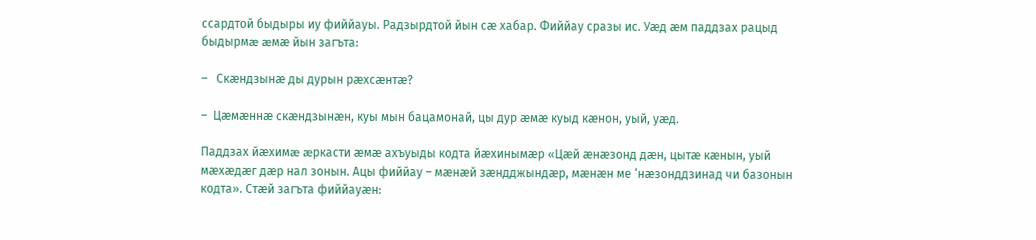ссардтой быдыры иу фиййауы. Радзырдтой йын сæ хабар. Фиййау сразы ис. Уæд æм паддзах рацыд быдырмæ æмæ йын загъта:

–   Скæндзынæ ды дурын рæхсæнтæ?

–  Цæмæннæ скæндзынæн, куы мын бацамонай, цы дур æмæ куыд кæнон, уый, уæд.

Паддзах йæхимæ æркасти æмæ ахъуыды кодта йæхинымæр «Цæй æнæзонд дæн, цытæ кæнын, уый мæхæдæг дæр нал зонын. Ацы фиййау – мæнæй зæндджындæр, мæнæн ме ‘нæзонддзинад чи базонын кодта». Стæй загъта фиййауæн: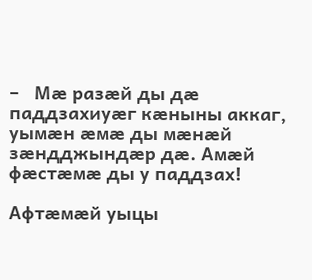–   Мæ разæй ды дæ паддзахиуæг кæныны аккаг, уымæн æмæ ды мæнæй зæндджындæр дæ. Амæй фæстæмæ ды у паддзах!

Афтæмæй уыцы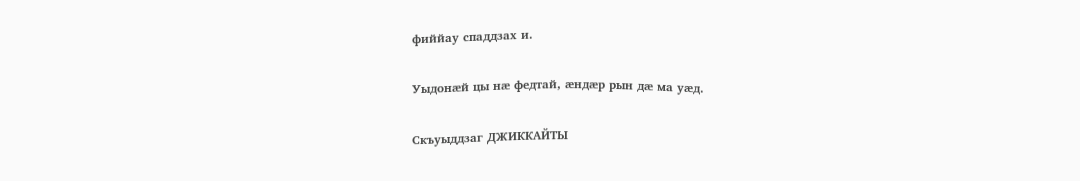фиййау спаддзах и.

Уыдонæй цы нæ федтай, æндæр рын дæ ма уæд.

Скъуыддзаг ДЖИККАЙТЫ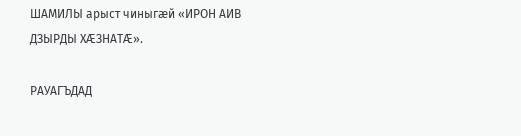ШАМИЛЫ арыст чиныгæй «ИРОН АИВ ДЗЫРДЫ ХÆЗНАТÆ».

РАУАГЪДАД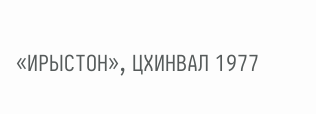«ИРЫСТОН», ЦХИНВАЛ 1977